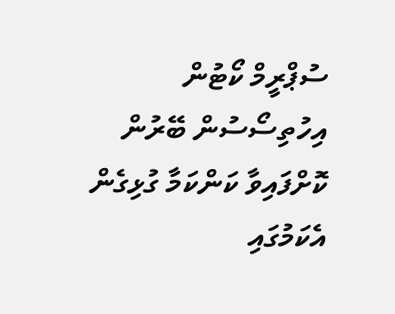ސުޕްރީމް ކޯޓުން އިހުތިސޯސުން ބޭރުން ކޮށްފައިވާ ކަންކަމާ ގުޅިގެން އެކަމުގައި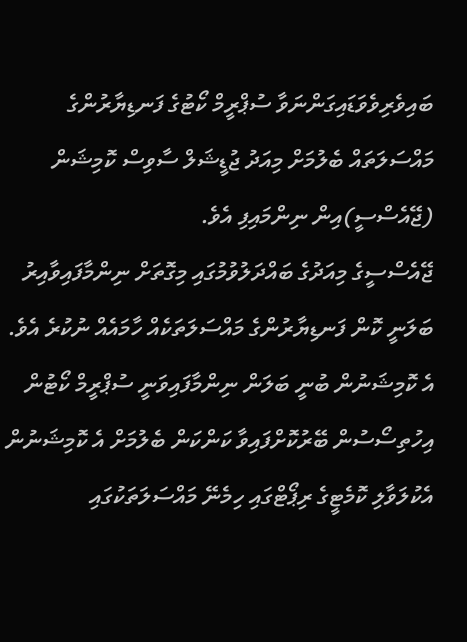ބައިވެރިވެވަޑައިގަންނަވާ ސުޕްރީމް ކޯޓުގެ ފަނޑިޔާރުންގެ މައްސަލަތައް ބެލުމަށް މިއަދު ޖުޑީޝަލް ސާވިސް ކޮމިޝަން (ޖޭއެސްސީ)އިން ނިންމައިފި އެވެ.
ޖޭއެސްސީގެ މިއަދުގެ ބައްދަލުވުމުގައި މިގޮތަށް ނިންމާފައިވާއިރު ބަލަނީ ކޮން ފަނޑިޔާރުންގެ މައްސަލަތަކެއް ހާމައެއް ނުކުރެ އެވެ.
އެ ކޮމިޝަނުން ބުނީ ބަލަން ނިންމާފައިވަނީ ސުޕްރީމް ކޯޓުން އިހުތިސޯސުން ބޭރުކޮށްފައިވާ ކަންކަން ބެލުމަށް އެ ކޮމިޝަނުން އެކުލަވާލި ކޮމެޓީގެ ރިޕޯޓްގައި ހިމެނޭ މައްސަލަތަކުގައި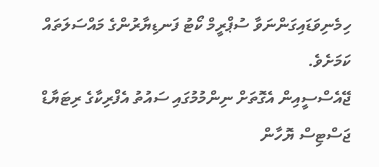ހިމެނިވަޑައިގަންނަވާ ސުޕްރީމް ކޯޓު ފަނޑިޔާރުންގެ މައްސަލަތައް ކަމަށެވެ.
ޖޭއެސްސީއިން އެގޮތަށް ނިންމުމުގައި ސައުތު އެފްރިކާގެ ރިޓަޔާޑް ޖަސްޓިސް ޔޮހާން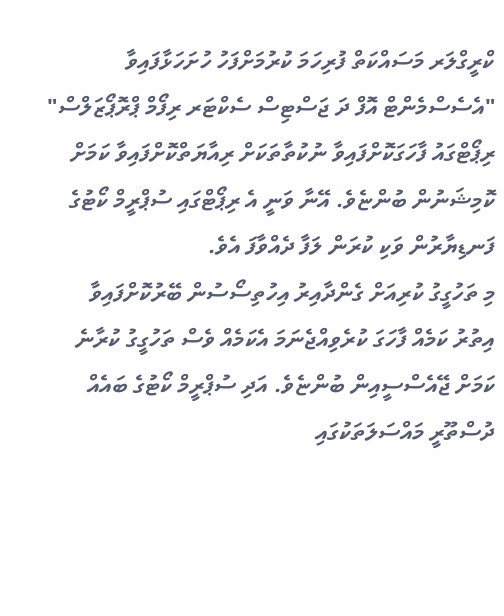ކްރީގްލަރ މަސައްކަތް ފުރިހަމަ ކުރުމަށްފަހު ހުށަހަޅާފައިވާ "އެސެސްމެންޓް އޮފް ދަ ޖަސްޓިސް ސެކްޓަރ ރިފޯމް ޕްރޮޕޯޒަލްސް" ރިޕޯޓްގައު ފާހަގަކޮށްފައިވާ ނުކުތާތަކަށް ރިއާޔަތްކޮށްފައިވާ ކަމަށް ކޮމިޝަނުން ބުންޏެވެ. އޭނާ ވަނީ އެ ރިޕޯޓްގައި ސުޕްރީމް ކޯޓުގެ ފަނޑިޔާރުން ވަކި ކުރަން ލަފާ ދެއްވާފަ އެވެ.
މި ތަހުގީގު ކުރިއަށް ގެންދާއިރު އިހުތިސޯސުން ބޭރުކޮށްފައިވާ އިތުރު ކަމެއް ފާހަގަ ކުރެވިއްޖެނަމަ އެކަމެއް ވެސް ތަހުގީގު ކުރާނެ ކަމަށް ޖޭއެސްސީއިން ބުންޏެވެ. އަދި ސުޕްރީމް ކޯޓުގެ ބައެއް ދުސްތޫރީ މައްސަލަތަކުގައި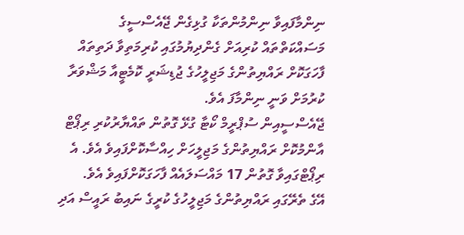ނިންމާފައިވާ ނިންމުންތަކާ ގުޅިގެން ޖޭއެސްސީގެ މަސައްކަތްތައް ކުރިއަށް ގެންދިޔުމުގައި ކުރިމަތިވާ ދަތިތައް ފާހަގަކޮށް ރައްޔިތުންގެ މަޖިލީހުގެ ޖުޑިޝަރީ ކޮމެޓީއާ މަޝްވަރާ ކުރުމަށް ވަނީ ނިންމާފަ އެވެ.
ޖޭއެސްސީއިން ސުޕްރީމް ކޯޓާ ގުޅޭ ގޮތުން ތައްޔާރުކުރި ރިޕޯޓް އާންމުކޮށް ރައްޔިތުންގެ މަޖިލީހަށް ހިއްސާކޮށްފައިވެ އެވެ. އެ ރިޕޯޓްގައިވާ ގޮތުން 17 މައްސަލައެއް ފާހަގަކޮށްފައިވެ އެވެ.
އޭގެ ތެރޭގައި ރައްޔިތުންގެ މަޖިލީހުގެ ކުރީގެ ނައިބު ރައީސް އަދި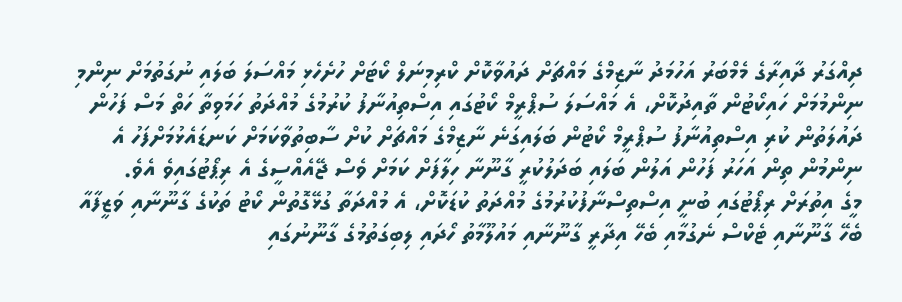ދިއްގަރު ދާއިރާގެ މެމްބަރު އަހުމަދު ނާޒިމްގެ މައްޗަށް ދައުވާކޮށް ކްރިމިނަލް ކޯޓަށް ހުށެހެޅި މައްސަލަ ބަލައި ނުގަތުމަށް ނިންމި ނިންމުމަށް ހައިކޯޓުން ތާއިދުކޮށް، އެ މައްސަލަ ސުޕްރީމް ކޯޓުގައި އިސްތިއުނާފު ކުރުމުގެ މުއްދަތު ހަމަވިތާ ހަތް މަސް ފަހުން ދައުލަތުން ކުރި އިސްތިއުނާފު ސުޕްރީމް ކޯޓުން ބަލައިގަނެ ނާޒިމްގެ މައްޗަށް ކުށް ސާބިތުވާކަމަށް ކަނޑައެޅުމަށްފަހު އެ ނިންމުން ތިން އަހަރު ފަހުން އަލުން ބަލައި ބަދަލުކުރީ ގާނޫނާ ހިލާފަށް ކަމަށް ވެސް ޖޭއެއްސީގެ އެ ރިޕޯޓުގައިވެ އެވެ.
މީގެ އިތުރަށް ރިޕޯޓުގައި ބުނީ އިސްތިސްނާފުކުރުމުގެ މުއްދަތު ކުޑަކޮށް، އެ މުއްދަތާ ގުޅޭގޮތުން ކޯޓު ތަކުގެ ގާނޫނާއި ވަޒީފާއާ ބެހޭ ގާނޫނާއި ޓެކްސް ނެގުމާއި ބެހޭ އިދާރީ ގާނޫނާއި މައުލޫމާތު ހޯދައި ލިބިގަތުމުގެ ގާނޫނުގައި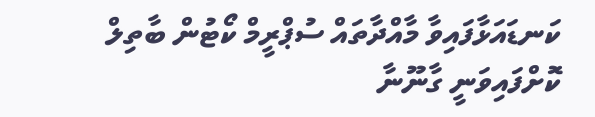ކަނޑައަޅާފައިވާ މާއްދާތައް ސުޕްރީމް ކޯޓުން ބާތިލް ކޮށްފައިވަނީ ގާނޫނާ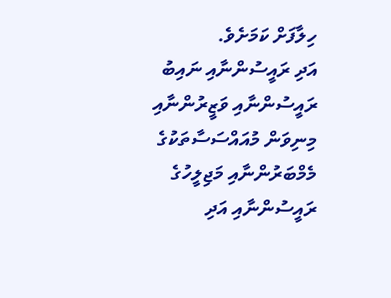ހިލާފަށް ކަމަށެވެ.
އަދި ރައީސުންނާއި ނައިބު ރައީސުންނާއި ވަޒީރުންނާއި މިނިވަން މުއައްސަސާތަކުގެ މެމްބަރުންނާއި މަޖިލީހުގެ ރައީސުންނާއި އަދި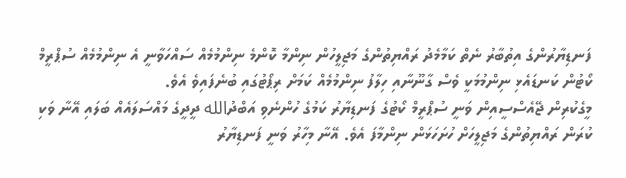ފަނޑިޔާރުންގެ އިތުބާރު ނެތް ކަމާމެދު ރައްޔިތުންގެ މަޖިލީހުން ނިންމާ ކޮންމެ ނިންމުމެއް ސައްހަވާނީ އެ ނިންމުމެއް ސުޕްރީމް ކޯޓުން ކަނޑައެޅި ނިންމުމަކީ ވެސް ގާނޫނާއި ހިލާފު ނިންމުމެއް ކަމަށް ރިޕޯޓުގައި ބުނެފައިވެ އެވެ.
މީގެކުރިން ޖޭއެސްސީއިން ވަނީ ސުޕްރީމް ކޯޓުގެ ފަނޑިޔާރު ކަމުގެ ހުންނެވި އަބްދުالله ދީދީގެ މައްސަލައެއް ބަލައި އޭނާ ވަކި ކުރަން ރައްޔިތުންގެ މަޖިލީހަށް ހުށަހަޅަން ނިންމާފަ އެވެ. އޭނާ މިހާރު ވަނީ ފަނޑިޔާރު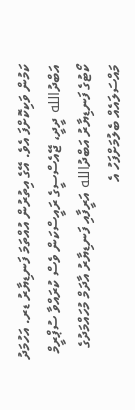ކަމުން ވަކިކޮށްފަ އެވެ. އޭގެ އިތުރުން އުއްތަމަ ފަނޑިޔާރު ޑރ. އަހުމަދު އަބްދުالله ދީދީ، ޖޭއެސްސީގެ ރައީސްކަން ވެސް ކުރައްވާ ސުޕްރީމް ކޯޓުގެ ފަނޑިޔާރު އަބްދުالله އަރީފާއި ފަނޑިޔާރު އާދަމް މުހައްމަދުގެ މައްސަލައެއް ބެލުމަށްފަހު އެ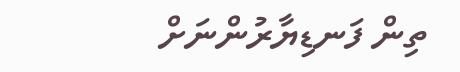ތިން ފަނޑިޔާރުންނަށް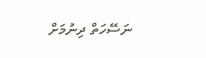ނަސޭހަތް ދިނުމަށް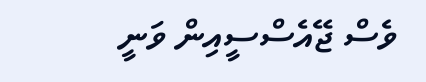ވެސް ޖޭއެސްސީއިން ވަނީ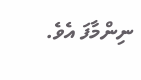ނިންމާފަ އެވެ.